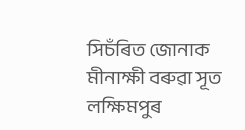সিচঁৰিত জোনাক
মীনাক্ষী বৰুৱা সূত
লক্ষিমপুৰ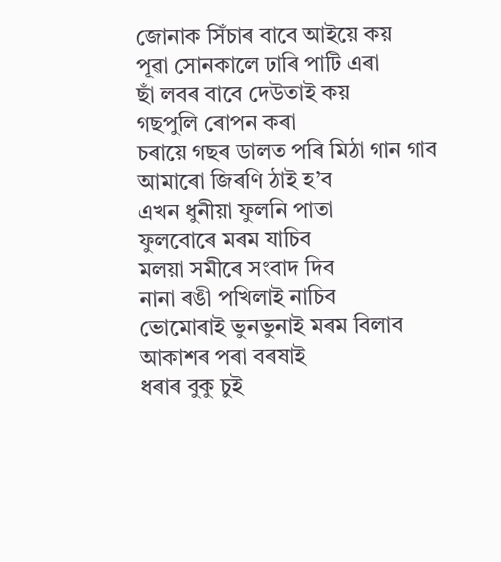জোনাক সিঁচাৰ বাবে আইয়ে কয়
পূৱা সোনকালে ঢাৰি পাটি এৰা
ছাঁ লবৰ বাবে দেউতাই কয়
গছপুলি ৰোপন কৰা
চৰায়ে গছৰ ডালত পৰি মিঠা গান গাব
আমাৰো জিৰণি ঠাই হ’ব
এখন ধুনীয়া ফুলনি পাতা
ফুলবোৰে মৰম যাচিব
মলয়া সমীৰে সংবাদ দিব
নানা ৰঙী পখিলাই নাচিব
ভোমোৰাই ভুনভুনাই মৰম বিলাব
আকাশৰ পৰা বৰষাই
ধৰাৰ বুকু চুই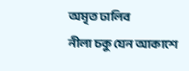অমৃত ঢালিব
নীলা চকু যেন আকাশে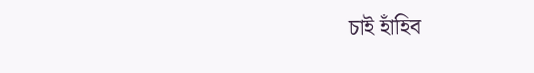চাই হাঁহিব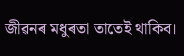জীৱনৰ মধুৰতা তাতেই থাকিব।